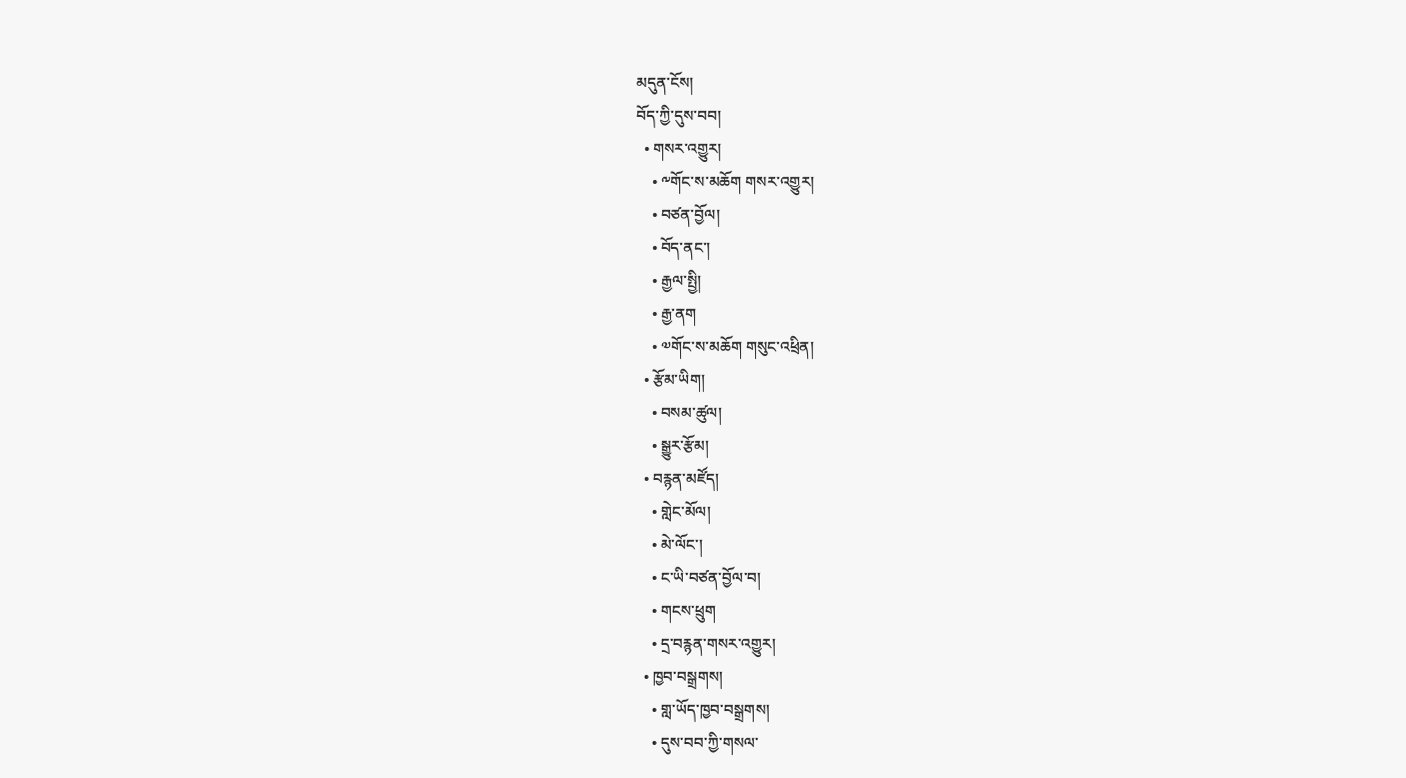མདུན་ངོས།
བོད་ཀྱི་དུས་བབ།
  • གསར་འགྱུར།
    • ༸གོང་ས་མཆོག གསར་འགྱུར།
    • བཙན་བྱོལ།
    • བོད་ནང་།
    • རྒྱལ་སྤྱི།
    • རྒྱ་ནག
    • ༧གོང་ས་མཆོག གསུང་འཕྲིན།
  • རྩོམ་ཡིག།
    • བསམ་ཚུལ།
    • སྒྱུར་རྩོམ།
  • བརྙན་མཛོད།
    • གླེང་མོལ།
    • མེ་ལོང་།
    • ང་ཡི་བཙན་བྱོལ་བ།
    • གངས་ཕྲུག
    • དྲ་བརྙན་གསར་འགྱུར།
  • ཁྱབ་བསྒྲགས།
    • གླ་ཡོད་ཁྱབ་བསྒྲགས།
    • དུས་བབ་ཀྱི་གསལ་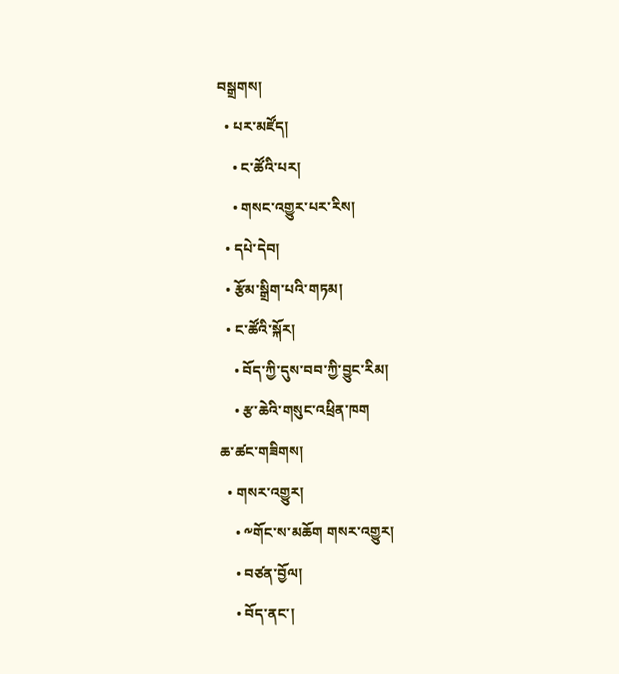བསྒྲགས།
  • པར་མཛོད།
    • ང་ཚོའི་པར།
    • གསང་འགྱུར་པར་རིས།
  • དཔེ་དེབ།
  • རྩོམ་སྒྲིག་པའི་གཏམ།
  • ང་ཚོའི་སྐོར།
    • བོད་ཀྱི་དུས་བབ་ཀྱི་བྱུང་རིམ།
    • རྩ་ཆེའི་གསུང་འཕྲིན་ཁག
ཆ་ཚང་གཟིགས།
  • གསར་འགྱུར།
    • ༸གོང་ས་མཆོག གསར་འགྱུར།
    • བཙན་བྱོལ།
    • བོད་ནང་།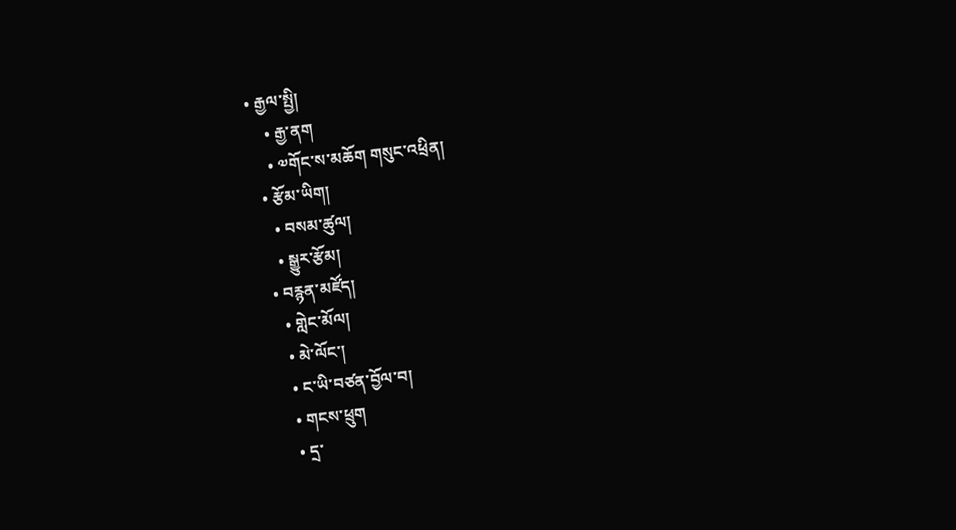• རྒྱལ་སྤྱི།
    • རྒྱ་ནག
    • ༧གོང་ས་མཆོག གསུང་འཕྲིན།
  • རྩོམ་ཡིག།
    • བསམ་ཚུལ།
    • སྒྱུར་རྩོམ།
  • བརྙན་མཛོད།
    • གླེང་མོལ།
    • མེ་ལོང་།
    • ང་ཡི་བཙན་བྱོལ་བ།
    • གངས་ཕྲུག
    • དྲ་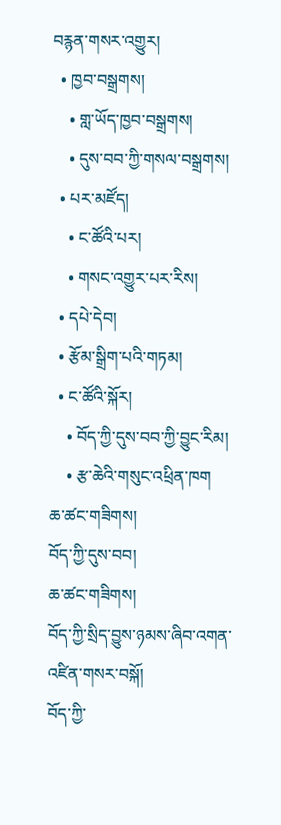བརྙན་གསར་འགྱུར།
  • ཁྱབ་བསྒྲགས།
    • གླ་ཡོད་ཁྱབ་བསྒྲགས།
    • དུས་བབ་ཀྱི་གསལ་བསྒྲགས།
  • པར་མཛོད།
    • ང་ཚོའི་པར།
    • གསང་འགྱུར་པར་རིས།
  • དཔེ་དེབ།
  • རྩོམ་སྒྲིག་པའི་གཏམ།
  • ང་ཚོའི་སྐོར།
    • བོད་ཀྱི་དུས་བབ་ཀྱི་བྱུང་རིམ།
    • རྩ་ཆེའི་གསུང་འཕྲིན་ཁག
ཆ་ཚང་གཟིགས།
བོད་ཀྱི་དུས་བབ།
ཆ་ཚང་གཟིགས།
བོད་ཀྱི་སྲིད་བྱུས་ཉམས་ཞིབ་འགན་འཛིན་གསར་བསྐོ།
བོད་ཀྱི་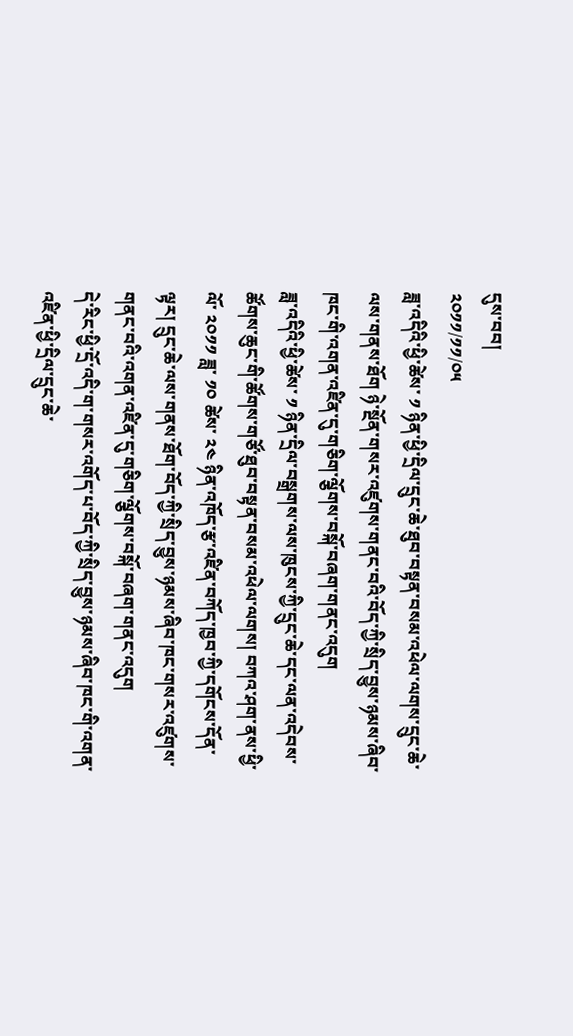དུས་བབ།
༢༠༡༡/༡༡/༠༥
ཟླ་འདིའི་ཕྱི་ཚེས་ ༡ ཉིན་ཕྱི་དྲིལ་དྲུང་ཆེ་ཐུབ་བསྟན་བསམ་འཕེལ་ལགས་དྲུང་ཆེ་ལས་གནས་ཐོག ཉེ་སྔོན་གསར་འཛུགས་གནང་བའི་བོད་ཀྱི་སྲིད་བྱུས་ཉམས་ཞིབ་ཁང་གི་འགན་འཛིན་དུ་གཅིག་ལྕོགས་བསྐོ་བཞག་གནང་འདུག
ཟླ་འདིའི་ཕྱི་ཚེས་ ༡ ཉིན་དྲིལ་བསྒྲགས་ལས་ཁུངས་ཀྱི་དྲུང་ཆེ་དང་ལན་འདེབས་ཚོགས་ཆུང་གི་ཚོགས་གཙོ་ཐུབ་བསྟན་བསམ་འཕེལ་ལགས། བཀའ་ཤག་ནས་ཕྱི་ལོ་ ༢༠༡༡ ཟླ་ ༡༠ ཚེས་ ༢༤ ཉིན་འཁོད་རྩ་འཛིན་བཀོད་ཁྱབ་ཀྱི་དགོངས་དོན་ལྟར། དྲུང་ཆེ་ལས་གནས་ཐོག་བོད་ཀྱི་སྲིད་བྱུས་ཉམས་ཞིབ་ཁང་གསར་འཛུགས་གནང་བའི་འགན་འཛིན་དུ་གཅིག་ལྕོགས་བསྐོ་བཞག་གནང་འདུག
དེ་རིང་ཕྱི་དྲོ་འདི་ག་གསར་འགོད་པ་བོད་ཀྱི་སྲིད་བྱུས་ཉམས་ཞིབ་ཁང་གི་འགན་འཛིན་ཕྱི་དྲིལ་དྲུང་ཆེ་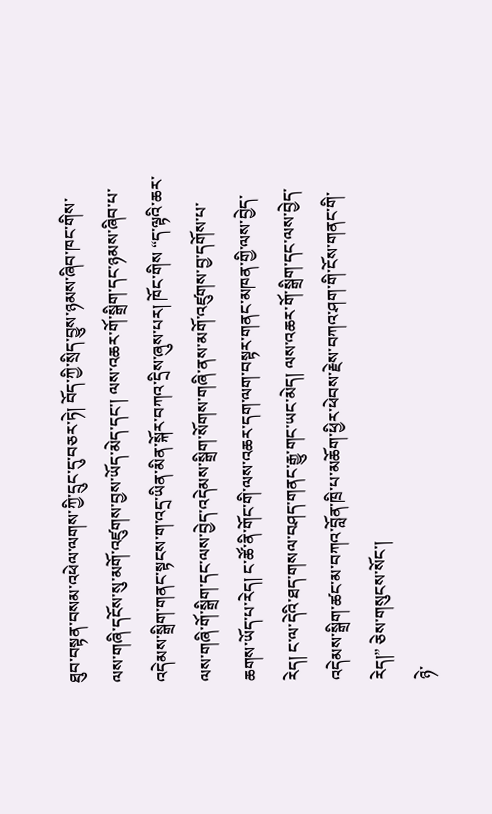ཐུབ་བསྟན་བསམ་འཕེལ་ལགས་ཀྱི་དྲུང་དུ་བཅར་ཏེ། བོད་ཀྱི་སྲིད་བྱུས་ཉམས་ཞིབ་ཁང་གིས་ལས་གཞི་དངོས་སུ་མགོ་འཛུགས་བྱས་ཡོད་མེད་དང་། ལས་འཆར་གོ་སྒྲིག་དང་ཉམས་ཞིབ་པ་འདེམས་སྒྲིག་གནང་སྟངས་ག་འདྲ་ཡིན་མིན་སྐོར་བཀའ་དྲིས་ཞུས་པར། ཁོང་གིས “ད་ལྟའི་ཆར་ལས་གཞི་གོ་སྒྲིག་དང་ལས་བྱེད་འདེམས་སྒྲིག་སོགས་གཞི་ནས་མགོ་འཛུགས་བྱ་དགོས་པ་ཆགས་ཡོད་པ་རེད། ང་ཚོ་ནི་གོང་གི་ལས་འཆར་དག་ལག་བསྟར་གནང་མཁན་གྱི་ལས་བྱེད་རེད། ང་ལ་དེའི་ཐད་གསལ་བཤད་གནང་རྒྱུ་གང་ཡང་མེད། ལས་འཆར་གོ་སྒྲིག་དང་ལས་བྱེད་འདེམས་སྒྲིག་ཚང་མ་བཀའ་བློན་ཁྲི་པ་མཆོག་ཕྱིར་ཕེབས་རྗེས་བཀའ་ཤག་གི་ངོས་གནང་གི་རེད།” ཅེས་གསུངས་སོང་།
ཉེ་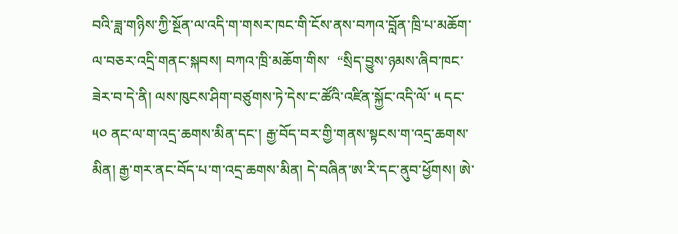བའི་ཟླ་གཉིས་ཀྱི་སྔོན་ལ་འདི་ག་གསར་ཁང་གི་ངོས་ནས་བཀའ་བློན་ཁྲི་པ་མཆོག་ལ་བཅར་འདྲི་གནང་སྐབས། བཀའ་ཁྲི་མཆོག་གིས་  “སྲིད་བྱུས་ཉམས་ཞིབ་ཁང་ཟེར་བ་དེ་ནི། ལས་ཁུངས་ཤིག་བཙུགས་ཏེ་དེས་ང་ཚོའི་འཛིན་སྐྱོང་འདི་ལོ་ ༥ དང་ ༥༠ ནང་ལ་ག་འདྲ་ཆགས་མིན་དང་། རྒྱ་བོད་བར་གྱི་གནས་སྟངས་ག་འདྲ་ཆགས་མིན། རྒྱ་གར་ནང་བོད་པ་ག་འདྲ་ཆགས་མིན། དེ་བཞིན་ཨ་རི་དང་ནུབ་ཕྱོགས། ཨེ་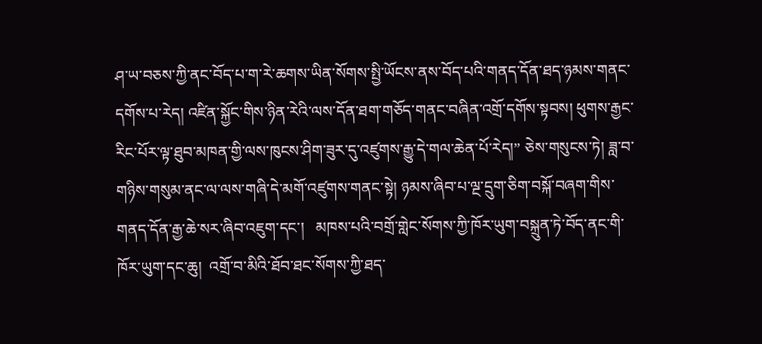ཤ་ཡ་བཅས་ཀྱི་ནང་བོད་པ་ག་རེ་ཆགས་ཡིན་སོགས་སྤྱི་ཡོངས་ནས་བོད་པའི་གནད་དོན་ཐད་ཉམས་གནང་དགོས་པ་རེད། འཛིན་སྐྱོང་གིས་ཉིན་རེའི་ལས་དོན་ཐག་གཅོད་གནང་བཞིན་འགྲོ་དགོས་སྟབས། ཕུགས་རྒྱང་རིང་པོར་ལྟ་ཐུབ་མཁན་གྱི་ལས་ཁུངས་ཤིག་ཟུར་དུ་འཛུགས་རྒྱུ་དེ་གལ་ཆེན་པོ་རེད།” ཅེས་གསུངས་ཏེ། ཟླ་བ་གཉིས་གསུམ་ནང་ལ་ལས་གཞི་དེ་མགོ་འཛུགས་གནང་སྟེ། ཉམས་ཞིབ་པ་ལྔ་དྲུག་ཅིག་བསྐོ་བཞག་གིས་གནད་དོན་རྒྱ་ཆེ་སར་ཞིབ་འཇུག་དང་།   མཁས་པའི་བགྲོ་གླེང་སོགས་ཀྱི་ཁོར་ཡུག་བསྐྲུན་ཏེ་བོད་ནང་གི་ཁོར་ཡུག་དང་ཆུ།  འགྲོ་བ་མིའི་ཐོབ་ཐང་སོགས་ཀྱི་ཐད་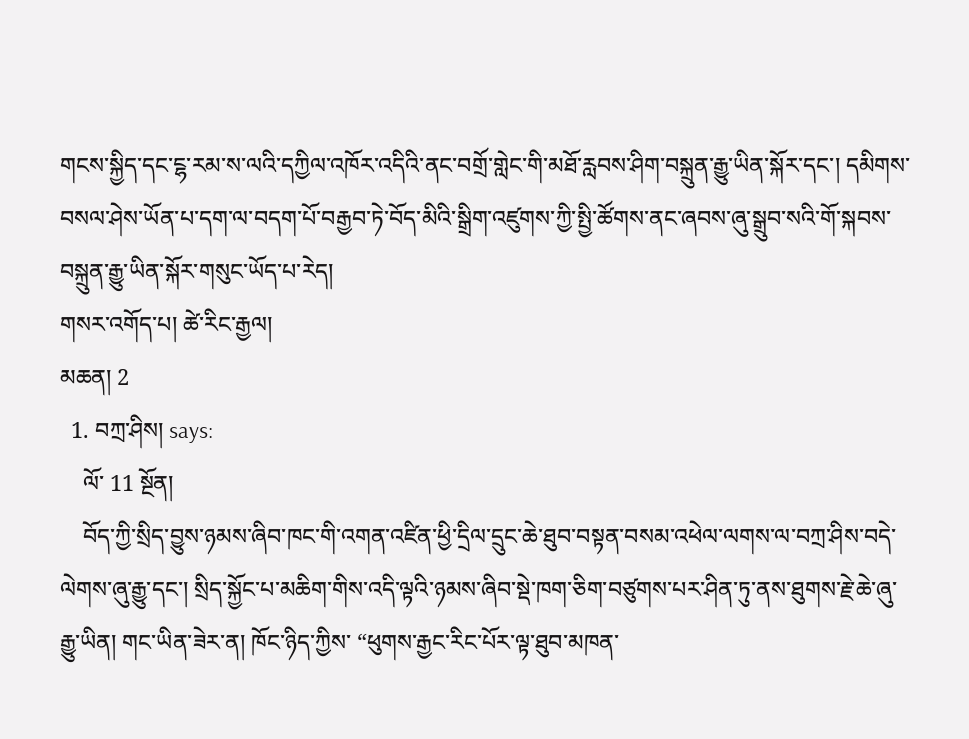གངས་སྐྱིད་དང་ངྷ་རམ་ས་ལའི་དཀྱིལ་འཁོར་འདིའི་ནང་བགྲོ་གླེང་གི་མཐོ་རླབས་ཤིག་བསྐྲུན་རྒྱུ་ཡིན་སྐོར་དང་། དམིགས་བསལ་ཤེས་ཡོན་པ་དག་ལ་བདག་པོ་བརྒྱབ་ཏེ་བོད་མིའི་སྒྲིག་འཛུགས་ཀྱི་སྤྱི་ཚོགས་ནང་ཞབས་ཞུ་སྒྲུབ་སའི་གོ་སྐབས་བསྐྲུན་རྒྱུ་ཡིན་སྐོར་གསུང་ཡོད་པ་རེད།
གསར་འགོད་པ། ཚེ་རིང་རྒྱལ།
མཆན། 2
  1. བཀྲ་ཤིས། says:
    ལོ་ 11 སྔོན།
    བོད་ཀྱི་སྲིད་བྱུས་ཉམས་ཞིབ་ཁང་གི་འགན་འཛིན་ཕྱི་དྲིལ་དྲུང་ཆེ་ཐུབ་བསྟན་བསམ་འཕེལ་ལགས་ལ་བཀྲ་ཤིས་བདེ་ལེགས་ཞུ་རྒྱུ་དང་། སྲིད་སྐྱོང་པ་མཆིག་གིས་འདི་ལྟའི་ཉམས་ཞིབ་སྡེ་ཁག་ཅིག་བཙུགས་པར་ཤིན་ཏུ་ནས་ཐུགས་རྗེ་ཆེ་ཞུ་རྒྱུ་ཡིན། གང་ཡིན་ཟེར་ན། ཁོང་ཉིད་ཀྱིས་ “ཕུགས་རྒྱང་རིང་པོར་ལྟ་ཐུབ་མཁན་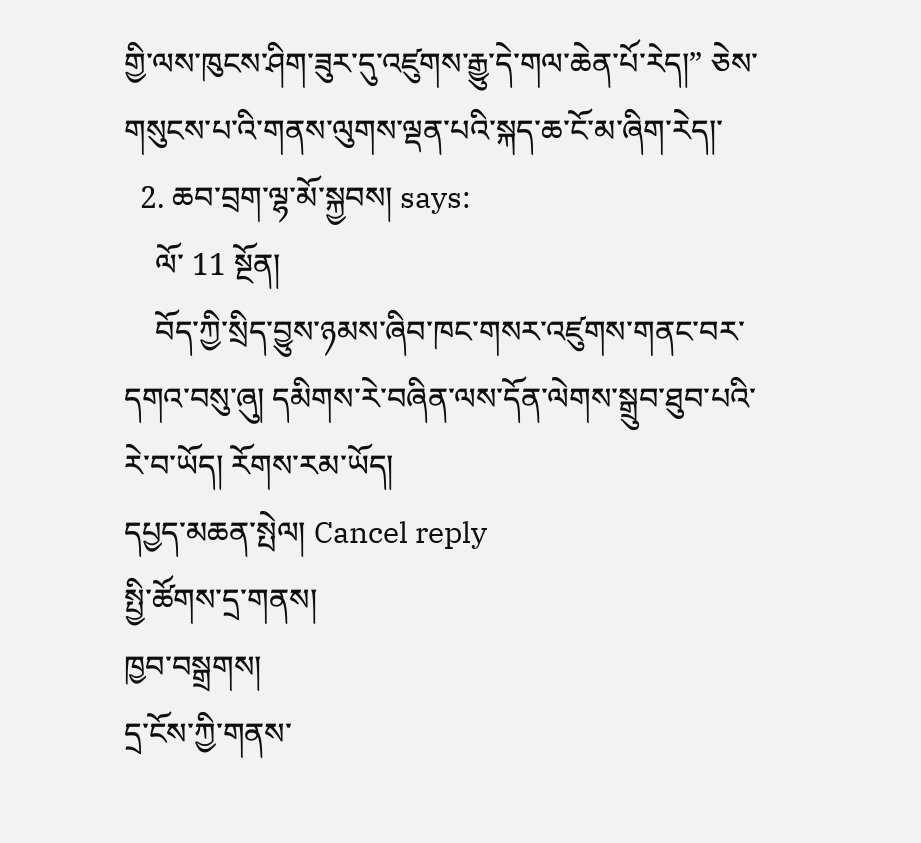གྱི་ལས་ཁུངས་ཤིག་ཟུར་དུ་འཛུགས་རྒྱུ་དེ་གལ་ཆེན་པོ་རེད།” ཅེས་གསུངས་པ་འི་གནས་ལུགས་ལྡན་པའི་སྐད་ཆ་ངོ་མ་ཞིག་རེད།་
  2. ཆབ་བྲག་ལྷ་མོ་སྐྱབས། says:
    ལོ་ 11 སྔོན།
    བོད་ཀྱི་སྲིད་བྱུས་ཉམས་ཞིབ་ཁང་གསར་འཛུགས་གནང་བར་དགའ་བསུ་ཞུ། དམིགས་རེ་བཞིན་ལས་དོན་ལེགས་སྒྲུབ་ཐུབ་པའི་རེ་བ་ཡོད། རོགས་རམ་ཡོད།
དཔྱད་མཆན་སྤེལ། Cancel reply
སྤྱི་ཚོགས་དྲ་གནས།
ཁྱབ་བསྒྲགས།
དྲ་ངོས་ཀྱི་གནས་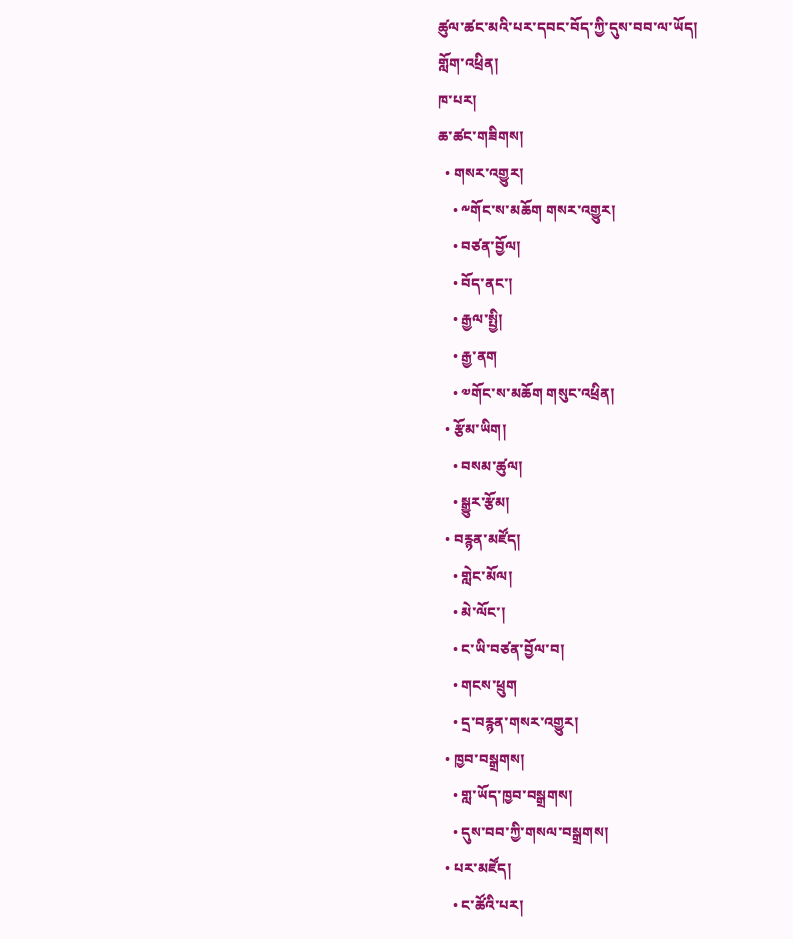ཚུལ་ཚང་མའི་པར་དབང་བོད་ཀྱི་དུས་བབ་ལ་ཡོད།
གློག་འཕྲིན།
ཁ་པར།
ཆ་ཚང་གཟིགས།
  • གསར་འགྱུར།
    • ༸གོང་ས་མཆོག གསར་འགྱུར།
    • བཙན་བྱོལ།
    • བོད་ནང་།
    • རྒྱལ་སྤྱི།
    • རྒྱ་ནག
    • ༧གོང་ས་མཆོག གསུང་འཕྲིན།
  • རྩོམ་ཡིག།
    • བསམ་ཚུལ།
    • སྒྱུར་རྩོམ།
  • བརྙན་མཛོད།
    • གླེང་མོལ།
    • མེ་ལོང་།
    • ང་ཡི་བཙན་བྱོལ་བ།
    • གངས་ཕྲུག
    • དྲ་བརྙན་གསར་འགྱུར།
  • ཁྱབ་བསྒྲགས།
    • གླ་ཡོད་ཁྱབ་བསྒྲགས།
    • དུས་བབ་ཀྱི་གསལ་བསྒྲགས།
  • པར་མཛོད།
    • ང་ཚོའི་པར།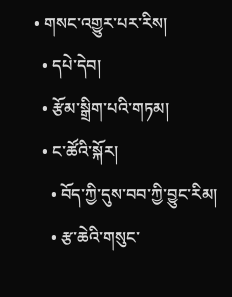• གསང་འགྱུར་པར་རིས།
  • དཔེ་དེབ།
  • རྩོམ་སྒྲིག་པའི་གཏམ།
  • ང་ཚོའི་སྐོར།
    • བོད་ཀྱི་དུས་བབ་ཀྱི་བྱུང་རིམ།
    • རྩ་ཆེའི་གསུང་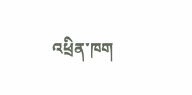འཕྲིན་ཁག